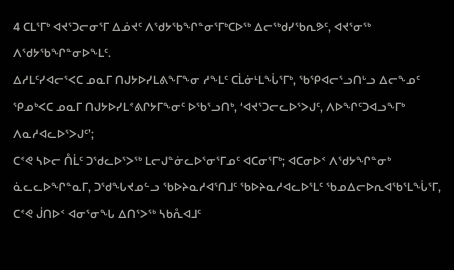4 ᑕᒪᕐᒥᒃ ᐊᔪᕐᑐᓕᓂᕐᒥ ᐃᓅᔪᑦ ᐱᖁᔭᖃᖏᓐᓂᕐᒥᒃᑕᐅᖅ ᐃᓕᖅᑯᓯᖃᕆᕗᑦ, ᐊᔪᕐᓂᖅ ᐱᖁᔭᖃᖏᓐᓂᐅᖕᒪᑦ.
ᐃᓱᒪᑦᓯᐊᓕᕐᐸᑕ ᓄᓇᒥ ᑎᒍᔭᐅᓯᒪᕕᖕᒥᖕᓂ ᓱᖕᒪᑦ ᑕᒫᓃᒻᒪᖔᕐᒥᒃ, ᖃᕿᐊᓕᕐᓗᑎᒡᓗ ᐃᓕᖕᓄᑦ ᕿᓄᒃᐸᑕ ᓄᓇᒥ ᑎᒍᔭᐅᓯᒪᕝᕕᒋᔭᒥᖕᓂᑦ ᐅᖃᕐᓗᑎᒃ, ‘ᐊᔪᕐᑐᓕᓚᐅᕐᐳᒍᑦ, ᐱᐅᖏᑦᑐᐊᓗᖕᒥᒃ ᐱᓇᓱᐊᓚᐅᕐᐳᒍᑦ’;
ᑕᕝᕙ ᓴᐅᓕ ᑍᒫᑦ ᑐᖁᓚᐅᕐᐳᖅ ᒪᓕᒍᓐᓃᓚᐅᕐᓂᕐᒥᓄᑦ ᐊᑕᓂᕐᒥᒃ; ᐊᑕᓂᐅᑉ ᐱᖁᔭᖏᓐᓂᒃ ᓈᓚᓚᐅᖏᓐᓇᒥ, ᑐᖁᖓᔪᓄᓪᓗ ᖃᐅᔨᓇᓱᐊᕐᑎᒧᑦ ᖃᐅᔨᓇᓱᐊᓚᐅᕐᒪᑦ ᖃᓄᐃᓕᐅᕆᐊᖃᕐᒪᖔᕐᒥ,
ᑕᕝᕙ ᒎᑎᐅᑉ ᐊᓂᕐᓂᖓ ᐃᑎᕐᐳᖅ ᓴᑲᕅᐊᒧᑦ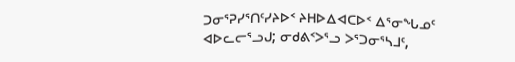ᑐᓂᕐᕈᓯᕐᑎᑦᓯᔨᐅᑉ ᔨᕼᐅᐃᐊᑕᐅᑉ ᐃᕐᓂᖓᓄᑦ ᐊᐅᓚᓕᕐᓗᒍ; ᓂᑯᕕᑉᐳᕐᓗ ᐳᕐᑐᓂᕐᓴᒧᑦ,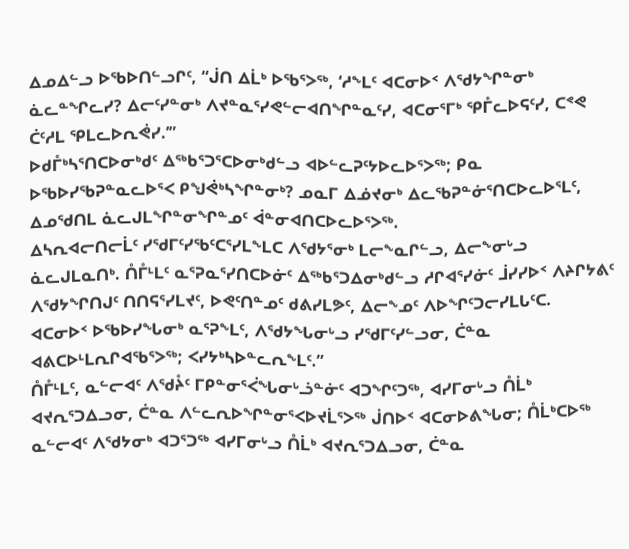ᐃᓄᐃᓪᓗ ᐅᖃᐅᑎᓪᓗᒋᑦ, “ᒎᑎ ᐃᒫᒃ ᐅᖃᕐᐳᖅ, ‘ᓱᖕᒪᑦ ᐊᑕᓂᐅᑉ ᐱᖁᔭᖏᓐᓂᒃ ᓈᓚᓐᖏᓚᓯ? ᐃᓕᑦᓯᓐᓂᒃ ᐱᔪᓐᓇᕐᓯᕙᓪᓕᐊᑎᖏᓐᓇᑦᓯ, ᐊᑕᓂᕐᒥᒃ ᕿᒤᓚᐅᕋᑦᓯ, ᑕᕝᕙ ᑖᑦᓱᒪ ᕿᒪᓚᐅᕆᕚᓯ.’”
ᐅᑯᒤᒃᓴᕐᑎᑕᐅᓂᒃᑯᑦ ᐃᖅᑲᕐᑐᕐᑕᐅᓂᒃᑯᓪᓗ ᐊᐅᓪᓚᕈᑦᔭᐅᓚᐅᕐᐳᖅ; ᑭᓇ ᐅᖃᐅᓯᖃᕈᓐᓇᓚᐅᕐᐸ ᑭᖑᕚᒃᓴᖏᓐᓂᒃ? ᓄᓇᒥ ᐃᓅᔪᓂᒃ ᐃᓚᖃᕈᓐᓃᕐᑎᑕᐅᓚᐅᕐᒪᑦ, ᐃᓄᖁᑎᒪ ᓈᓚᒍᒪᖏᓐᓂᖏᓐᓄᑦ ᐋᓐᓂᐊᑎᑕᐅᓚᐅᕐᐳᖅ.
ᐃᓴᕆᐊᓕᑎᓕᒫᑦ ᓯᖁᒥᑦᓯᖃᑦᑕᕐᓯᒪᖕᒪᑕ ᐱᖁᔭᕐᓂᒃ ᒪᓕᖕᓇᒋᓪᓗ, ᐃᓕᖕᓂᒡᓗ ᓈᓚᒍᒪᓇᑎᒃ. ᑍᒤᒻᒪᑦ ᓇᕐᕈᓇᕐᓯᑎᑕᐅᓃᑦ ᐃᖅᑲᕐᑐᐃᓂᒃᑯᓪᓗ ᓱᒋᐊᕐᓯᓃᑦ ᒨᓯᓯᐅᑉ ᐱᔨᒋᔭᕕᑦ ᐱᖁᔭᖏᑎᒍᑦ ᑎᑎᕋᕐᓯᒪᔪᑦ, ᐅᕙᑦᑎᓐᓄᑦ ᑯᕕᓯᒪᕗᑦ, ᐃᓕᖕᓄᑦ ᐱᐅᖏᑦᑐᓕᓯᒪᒐᑦᑕ.
ᐊᑕᓂᐅᑉ ᐅᖃᐅᓯᖓᓂᒃ ᓇᕐᕈᖕᒪᑦ, ᐱᖁᔭᖓᓂᒡᓗ ᓯᖁᒥᑦᓯᓪᓗᓂ, ᑖᓐᓇ ᐊᕕᑕᐅᒻᒪᕆᒋᐊᖃᕐᐳᖅ; ᐸᓯᔭᒃᓴᐅᓐᓚᕆᖕᒪᑦ.”
ᑍᒤᒻᒪᑦ, ᓇᓪᓕᐊᑦ ᐱᖁᔧᑦ ᒥᑭᓐᓂᕐᐹᖓᓂᒡᓘᓐᓃᑦ ᐊᑐᖏᑦᑐᖅ, ᐊᓯᒥᓂᒡᓗ ᑍᒫᒃ ᐊᔪᕆᕐᑐᐃᓗᓂ, ᑖᓐᓇ ᐱᓪᓚᕆᐅᖏᓐᓂᕐᐸᐅᔪᒫᕐᐳᖅ ᒎᑎᐅᑉ ᐊᑕᓂᐅᕕᖓᓂ; ᑍᒫᒃᑕᐅᖅ ᓇᓪᓕᐊᑦ ᐱᖁᔭᓂᒃ ᐊᑐᕐᑐᖅ ᐊᓯᒥᓂᒡᓗ ᑍᒫᒃ ᐊᔪᕆᕐᑐᐃᓗᓂ, ᑖᓐᓇ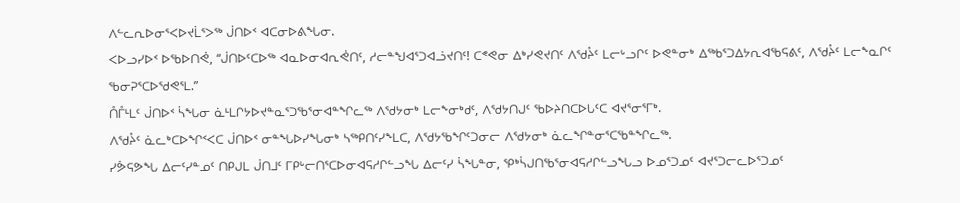ᐱᓪᓚᕆᐅᓂᕐᐸᐅᔪᒫᕐᐳᖅ ᒎᑎᐅᑉ ᐊᑕᓂᐅᕕᖓᓂ.
ᐸᐅᓗᓯᐅᑉ ᐅᖃᐅᑎᕚ, “ᒎᑎᐅᑦᑕᐅᖅ ᐊᓇᐅᓂᐊᕆᕚᑎᑦ, ᓱᓕᓐᖑᐊᕐᑐᐊᓘᔪᑎᑦ! ᑕᕝᕙᓂ ᐃᒃᓯᕙᔪᑎᑦ ᐱᖁᔧᑦ ᒪᓕᒡᓗᒋᑦ ᐅᕙᓐᓂᒃ ᐃᖅᑲᕐᑐᐃᔭᕆᐊᖃᕋᕕᑦ, ᐱᖁᔧᑦ ᒪᓕᖕᓇᒋᑦ ᖃᓂᕈᕐᑕᐅᖁᕙᕐᒪ.”
ᑍᒤᒻᒪᑦ ᒎᑎᐅᑉ ᓵᖓᓂ ᓈᒻᒪᒋᔭᐅᔪᓐᓇᕐᑐᖃᕐᓂᐊᓐᖏᓚᖅ ᐱᖁᔭᓂᒃ ᒪᓕᖕᓂᒃᑯᑦ, ᐱᖁᔭᑎᒍᑦ ᖃᐅᔨᑎᑕᐅᒐᑦᑕ ᐊᔪᕐᓂᕐᒥᒃ.
ᐱᖁᔧᑦ ᓈᓚᒃᑕᐅᖏᑉᐸᑕ ᒎᑎᐅᑉ ᓂᓐᖓᐅᓯᖓᓂᒃ ᓴᖅᑭᑎᑦᓯᖕᒪᑕ, ᐱᖁᔭᖃᖏᑦᑐᓂᓕ ᐱᖁᔭᓂᒃ ᓈᓚᖏᓐᓂᕐᑕᖃᓐᖏᓚᖅ.
ᓯᕘᕋᕗᖓ ᐃᓕᑦᓯᓐᓄᑦ ᑎᑭᒍᒪ ᒎᑎᒧᑦ ᒥᑭᒡᓕᑎᕐᑕᐅᓂᐊᕋᓱᒋᓪᓗᖓ ᐃᓕᑦᓯ ᓵᖓᓐᓂ, ᕿᒃᓵᒍᑎᖃᕐᓂᐊᕋᓱᒋᓪᓗᖓᓗ ᐅᓄᕐᑐᓄᑦ ᐊᔪᕐᑐᓕᓚᐅᕐᑐᓄᑦ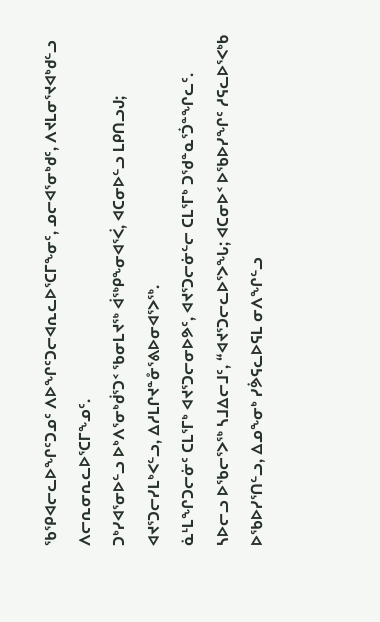ᖃᕿᐊᓕᓚᐅᖏᑦᑐᓄᑦ ᐱᐅᖏᑦᑐᓕᐊᕆᓚᐅᕐᑕᒥᖕᓂᑦ, ᓄᓕᐊᕐᓂᒃᑯᑦ, ᐱᔪᒪᓂᕐᔪᐊᒃᑯᓪᓗ ᐱᓕᕆᓂᕆᓚᐅᕐᑕᒥᖕᓄᑦ.
ᑐᒃᓯᐊᕐᓂᐅᓪᓗ ᐅᒃᐱᕐᓂᒃᑰᕐᑐᑉ ᖃᓂᒪᔪᖅ ᐋᖅᑭᖕᓂᐊᕐᐹ, ᐊᑕᓂᐅᓪᓗ ᒪᑭᑎᓗᒍ; ᐊᔪᕐᑐᓕᓯᒪᒃᐸᓪᓗ, ᐃᓱᒪᒋᔪᓐᓁᕐᕕᐅᓂᐊᕐᐳᖅ.
ᓈᒻᒪᖏᑐᓕᓃᑦ ᑕᒪᕐᒥᒃ ᐊᔪᕐᑐᓕᓂᐅᕗᑦ, ᐊᔪᕐᑐᓕᓃᓪᓕ ᑕᒪᕐᒥᒃ ᑐᖁᓐᓇᕐᑑᓐᖏᓚᑦ.
ᓴᐅᓕᓗ ᐅᖃᓕᕐᐳᖅ ᓴᒧᐃᓕᒧᑦ, “ᐊᔪᕐᑐᓕᓚᐅᕐᐳᖓ; ᐊᑕᓂᐅᑉ ᐅᖃᐅᓯᖏᑦ ᓱᕋᓚᐅᕐᐸᒃᑲ ᐅᖃᐅᓯᕐᑎᓪᓗ, ᐃᓄᖕᓂᒃ ᓯᕘᕋᓚᐅᕋᒪ ᓂᐱᖏᓪᓗ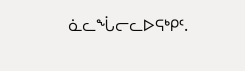ᓈᓚᖔᓕᓚᐅᕋᒃᑭᑦ.